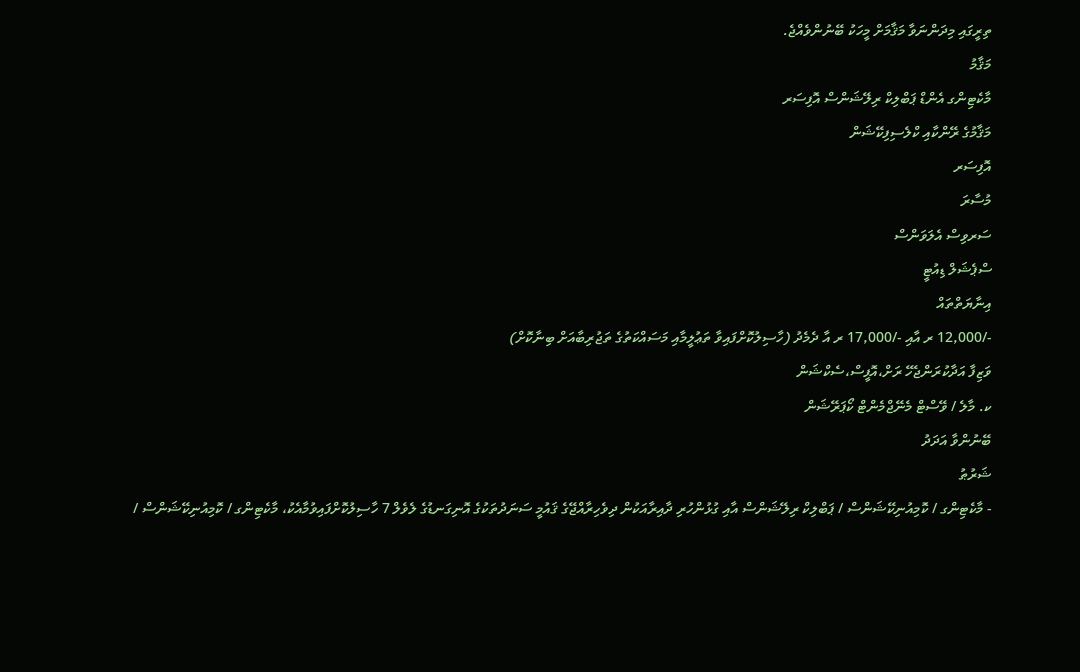ތިރީގައި މިދަންނަވާ މަޤާމަށް މީހަކު ބޭނުންވެއްޖެ.
މަޤާމު
މާކެޓިންގ އެންޑް ޕަބްލިކް ރިލޭޝަންސް އޮފިސަރ
މަޤާމުގެ ރޭންކާއި ކްލެސިފިކޭޝަން
އޮފިސަރ
މުސާރަ
ސަރވިސް އެލަވަންސް
ސްޕެޝަލް ޑިއުޓީ
އިނާޔަތްތައް
-/12,000 ރ އާއި -/17,000 ރ އާ ދެމެދު (ހާސިލުކޮށްފައިވާ ތަޢުލީމާއި މަސައްކަތުގެ ތަޖުރިބާއަށް ބިނާކޮށް)
ވަޒިފާ އަދާކުރަންޖެހޭ ރަށް،އޮފީސް،ސެކްޝަން
ކ. މާލެ / ވޭސްޓް މެނޭޖްމެންޓް ކޯޕަރޭޝަން
ބޭނުންވާ އަދަދު
ޝަރުޠު
- މާކެޓިންގ / ކޮމިއުނިކޭޝަންސް / ޕަބްލިކް ރިލޭޝަންސް އާއި ގުޅުންހުރި ދާއިރާއަކުން ދިވެހިރާއްޖޭގެ ޤައުމީ ސަނަދުތަކުގެ އޮނިގަނޑުގެ ލެވެލް 7 ހާސިލުކޮށްފައިވުމާއެކު، މާކެޓިންގ / ކޮމިއުނިކޭޝަންސް /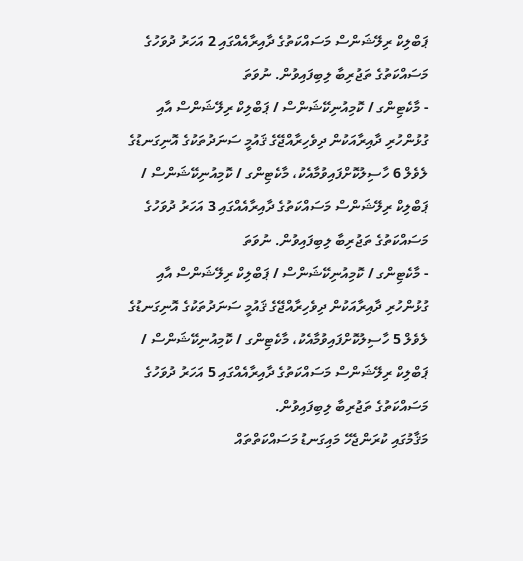ޕަބްލިކް ރިލޭޝަންސް މަސައްކަތުގެ ދާއިރާއެއްގައި 2 އަހަރު ދުވަހުގެ މަސައްކަތުގެ ތަޖުރިބާ ލިބިފައިވުން. ނުވަތަ
- މާކެޓިންގ / ކޮމިއުނިކޭޝަންސް / ޕަބްލިކް ރިލޭޝަންސް އާއި ގުޅުންހުރި ދާއިރާއަކުން ދިވެހިރާއްޖޭގެ ޤައުމީ ސަނަދުތަކުގެ އޮނިގަނޑުގެ ލެވެލް 6 ހާސިލުކޮށްފައިވުމާއެކު، މާކެޓިންގ / ކޮމިއުނިކޭޝަންސް / ޕަބްލިކް ރިލޭޝަންސް މަސައްކަތުގެ ދާއިރާއެއްގައި 3 އަހަރު ދުވަހުގެ މަސައްކަތުގެ ތަޖުރިބާ ލިބިފައިވުން. ނުވަތަ
- މާކެޓިންގ / ކޮމިއުނިކޭޝަންސް / ޕަބްލިކް ރިލޭޝަންސް އާއި ގުޅުންހުރި ދާއިރާއަކުން ދިވެހިރާއްޖޭގެ ޤައުމީ ސަނަދުތަކުގެ އޮނިގަނޑުގެ ލެވެލް 5 ހާސިލުކޮށްފައިވުމާއެކު، މާކެޓިންގ / ކޮމިއުނިކޭޝަންސް / ޕަބްލިކް ރިލޭޝަންސް މަސައްކަތުގެ ދާއިރާއެއްގައި 5 އަހަރު ދުވަހުގެ މަސައްކަތުގެ ތަޖުރިބާ ލިބިފައިވުން.
މަޤާމުގައި ކުރަންޖެހޭ މައިގަނޑު މަސައްކަތްތައް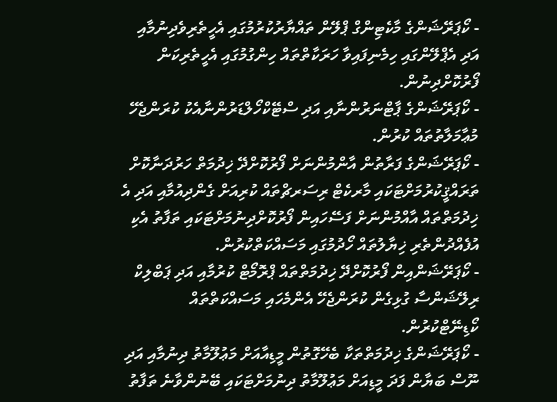- ކޯޕަރޭޝަންގެ މާކެޓިންގް ޕްލޭން ތައްޔާރުކުރުމުގައި އެހީތެރިވެދިނުމާއި އަދި އެޕްލޭންގައި ހިމެނިފައިވާ ހަރަކާތްތައް ހިންގުމުގައި އެހީތެރިކަން ފޯރުކޮށްދިނުން.
- ކޯޕަރޭޝަންގެ ޕާޓްނަރުންނާއި އަދި ސްޓޭކްހޯލްޑަރުންނާއެކު ކުރަންޖެހޭ މުޢާމަލާތުތައް ކުރުން.
- ކޯޕަރޭޝަންގެ ފަރާތުން އާންމުންނަށް ފޯރުކޮށްދޭ ޚިދުމަތް ހަރުދަނާކޮށް ތަރައްޤީކުރުމަށްޓަކައި މާރކެޓް ރިސަރޗްތައް ކުރިއަށް ގެންދިއުމާއި އަދި އެ ޚިދުމަތްތައް އާއްމުންނަށް ފަސޭހައިން ފޯރުކޮށްދިނުމަށްޓަކައި ތަފާތު އެކި އުފެއްދުންތެރި ޚިޔާލުތައް ހޯދުމުގައި މަސައްކަތްކުރުން.
- ކޯޕަރޭޝަންއިން ފޯރުކޮށްދޭ ޚިދުމަތްތައް ޕްރޮމޯޓް ކުރުމާއި އަދި ޕަބްލިކް ރިލޭޝަންސާ ގުޅިގެން ކުރަންޖެހޭ އެންމެހައި މަސައްކަތްތައް ކޯޑިނޭޓްކުރުން.
- ކޯޕަރޭޝަންގެ ޚިދުމަތްތަކާ ބެހޭގޮތުން މީޑިއާއަށް މަޢުލޫމާތު ދިނުމާއި އަދި ނޫސް ބަޔާން ފަދަ މީޑިއަށް މަޢުލޫމާތު ދިނުމަށްޓަކައި ބޭނުންވާނެ ތަފާތު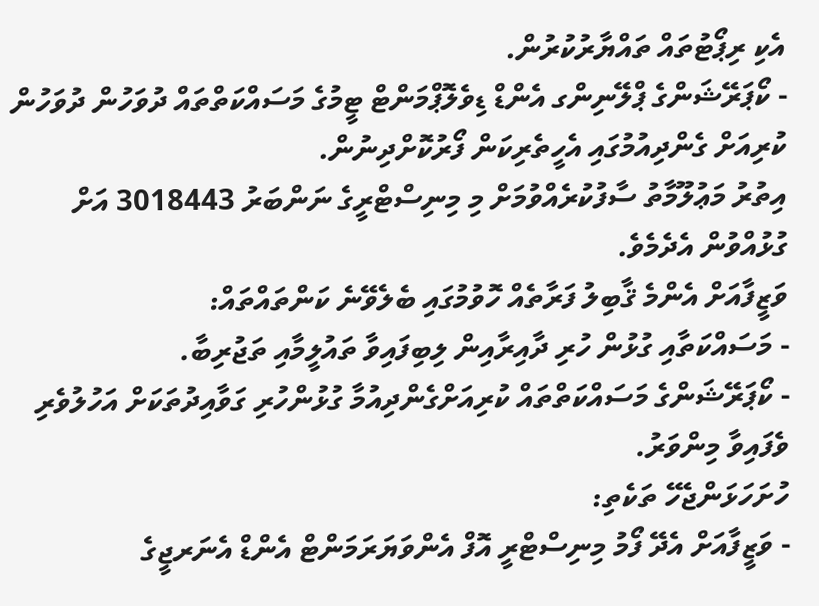އެކި ރިޕޯޓުތައް ތައްޔާރުކުރުން.
- ކޯޕަރޭޝަންގެ ޕްލޭނިންގ އެންޑް ޑިވެލޮޕްމަންޓް ޓީމުގެ މަސައްކަތްތައް ދުވަހުން ދުވަހުން ކުރިއަށް ގެންދިއުމުގައި އެހީތެރިކަން ފޯރުކޮށްދިނުން.
އިތުރު މަޢުލޫމާތު ސާފުކުރެއްވުމަށް މި މިނިސްޓްރީގެ ނަންބަރު 3018443 އަށް ގުޅުއްވުން އެދެމެވެ.
ވަޒީފާއަށް އެންމެ ޤާބިލު ފަރާތެއް ހޮވުމުގައި ބެލެވޭނެ ކަންތައްތައް:
- މަސައްކަތާއި ގުޅުން ހުރި ދާއިރާއިން ލިބިފައިވާ ތައުލީމާއި ތަޖުރިބާ.
- ކޯޕަރޭޝަންގެ މަސައްކަތްތައް ކުރިއަށްގެންދިއުމާ ގުޅުންހުރި ގަވާއިދުތަކަށް އަހުލުވެރި ވެފައިވާ މިންވަރު.
ހުށަހަޅަންޖެހޭ ތަކެތި:
- ވަޒީފާއަށް އެދޭ ފޯމު މިނިސްޓްރީ އޮފް އެންވަޔަރަމަންޓް އެންޑް އެނަރޖީގެ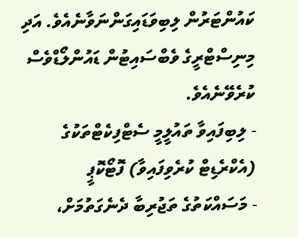ކައުންޓަރުން ލިބިވަޑައިގަންނަވާނެއެވެ. އަދި މިނިސްޓްރީގެ ވެބްސައިޓުން ޑައުންލޯޑްވެސް ކުރެވޭނެއެވެ.
- ލިބިފައިވާ ތައުލީމީ ސެޓްފިކެޓްތަކުގެ (އެކްރެޑިޓް ކުރެވިފައިވާ) ފޮޓޯކޮޕީ
- މަސައްކަތުގެ ތަޖުރިބާ ދެނެގަތުމަށް،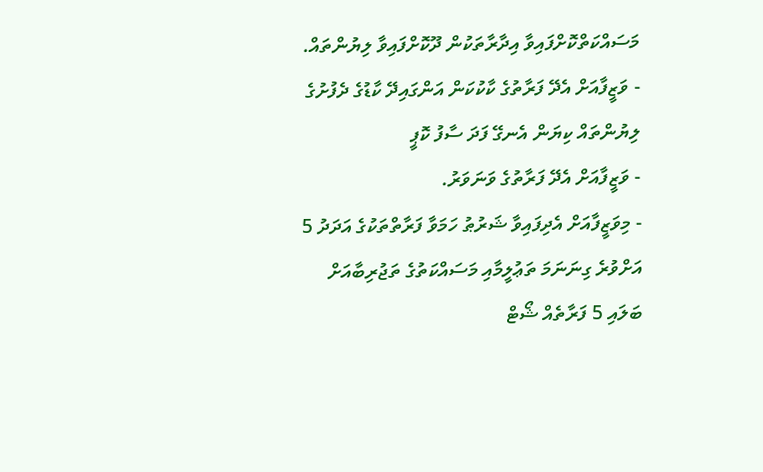މަސައްކަތްކޮށްފައިވާ އިދާރާތަކުން ދޫކޮށްފައިވާ ލިޔުންތައް.
- ވަޒީފާއަށް އެދޭ ފަރާތުގެ ކާކުކަން އަންގައިދޭ ކާޑުގެ ދެފުށުގެ ލިޔުންތައް ކިޔަން އެނގޭ ފަދަ ސާފު ކޮޕީ
- ވަޒީފާއަށް އެދޭ ފަރާތުގެ ވަނަވަރު.
- މިވަޒީފާއަށް އެދިފައިވާ ޝަރުޠު ހަމަވާ ފަރާތްތަކުގެ އަދަދު 5 އަށްވުރެ ގިނަނަމަ ތަޢުލީމާއި މަސައްކަތުގެ ތަޖުރިބާއަށް ބަލައި 5 ފަރާތެއް ޝޯޓް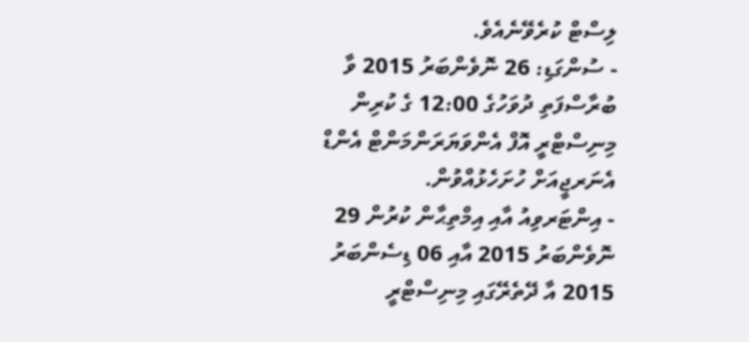ލިސްޓް ކުރެވޭނެއެވެ.
- ސުންގަޑި: 26 ނޮވެންބަރު 2015 ވާ ބުރާސްފަތި ދުވަހުގެ 12:00 ގެ ކުރިން މިނިސްޓްރީ އޮފް އެންވަޔަރަންމަންޓް އެންޑް އެނަރޖީއަށް ހުށަހެޅުއްވުން.
- އިންޓަރވިއު އާއި އިމްތިޙާން ކުރުން 29 ނޮވެންބަރު 2015 އާއި 06 ޑިސެންބަރު 2015 އާ ދޭތެރޭގައި މިނިސްޓްރީ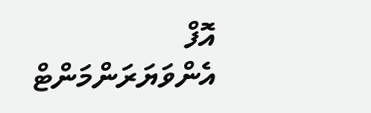އޮފް އެންވަޔަރަންމަންޓް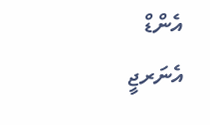އެންޑް އެނަރޖީ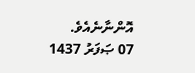އޮންނާނެއެވެ.
07 ޞަފަރު 1437